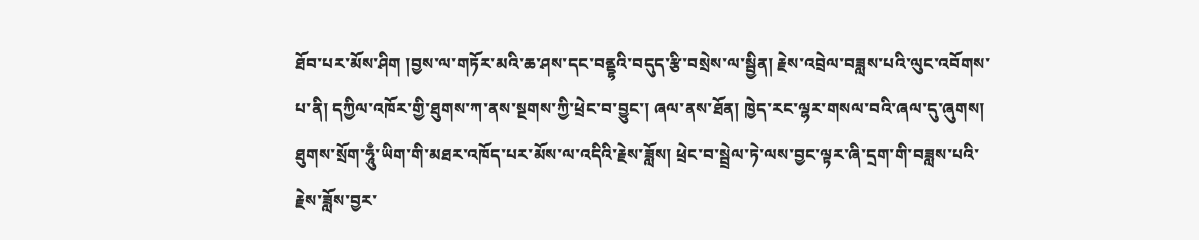ཐོབ་པར་མོས་ཤིག །བྱས་ལ་གཏོར་མའི་ཆ་ཤས་དང་བནྡྷའི་བདུད་རྩི་བསྲེས་ལ་སྦྱིན། རྗེས་འབྲེལ་བཟླས་པའི་ལུང་འབོགས་པ་ནི། དཀྱིལ་འཁོར་གྱི་ཐུགས་ཀ་ནས་སྔགས་ཀྱི་ཕྲེང་བ་བྱུང་། ཞལ་ནས་ཐོན། ཁྱེད་རང་ལྷར་གསལ་བའི་ཞལ་དུ་ཞུགས། ཐུགས་སྲོག་ཧཱུྃ་ཡིག་གི་མཐར་འཁོད་པར་མོས་ལ་འདིའི་རྗེས་ཟློས། ཕྲེང་བ་སྦྲེལ་ཏེ་ལས་བྱང་ལྟར་ཞི་དྲག་གི་བཟླས་པའི་རྗེས་ཟློས་བྱར་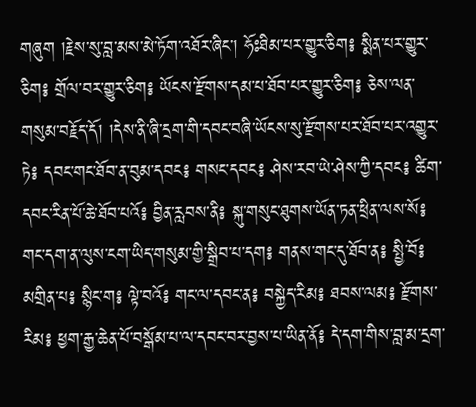གཞུག །རྗེས་སུ་བླ་མས་མེ་ཏོག་འཐོར་ཞིང་། ཧོཿཐིམ་པར་གྱུར་ཅིག༔ སྨིན་པར་གྱུར་ཅིག༔ གྲོལ་བར་གྱུར་ཅིག༔ ཡོངས་རྫོགས་དམ་པ་ཐོབ་པར་གྱུར་ཅིག༔ ཅེས་ལན་གསུམ་བརྗོད་དོ། །དེས་ནི་ཞི་དྲག་གི་དབང་བཞི་ཡོངས་སུ་རྫོགས་པར་ཐོབ་པར་འགྱུར་ཏེ༔ དབང་གང་ཐོབ་ན་བུམ་དབང༔ གསང་དབང༔ ཤེས་རབ་ཡེ་ཤེས་ཀྱི་དབང༔ ཚིག་དབང་རིན་པོ་ཆེ་ཐོབ་པའོ༔ བྱིན་རླབས་ནི༔ སྐུ་གསུང་ཐུགས་ཡོན་ཏན་ཕྲིན་ལས་སོ༔ གང་དག་ན་ལུས་ངག་ཡིད་གསུམ་གྱི་སྒྲིབ་པ་དག༔ གནས་གང་དུ་ཐོབ་ན༔ སྤྱི་བོ༔ མགྲིན་པ༔ སྙིང་ག༔ ལྟེ་བའོ༔ གང་ལ་དབང་ན༔ བསྐྱེད་རིམ༔ ཐབས་ལམ༔ རྫོགས་རིམ༔ ཕྱག་རྒྱ་ཆེན་པོ་བསྒོམ་པ་ལ་དབང་བར་བྱས་པ་ཡིན་ནོ༔ དེ་དག་གིས་བླ་མ་དྲག་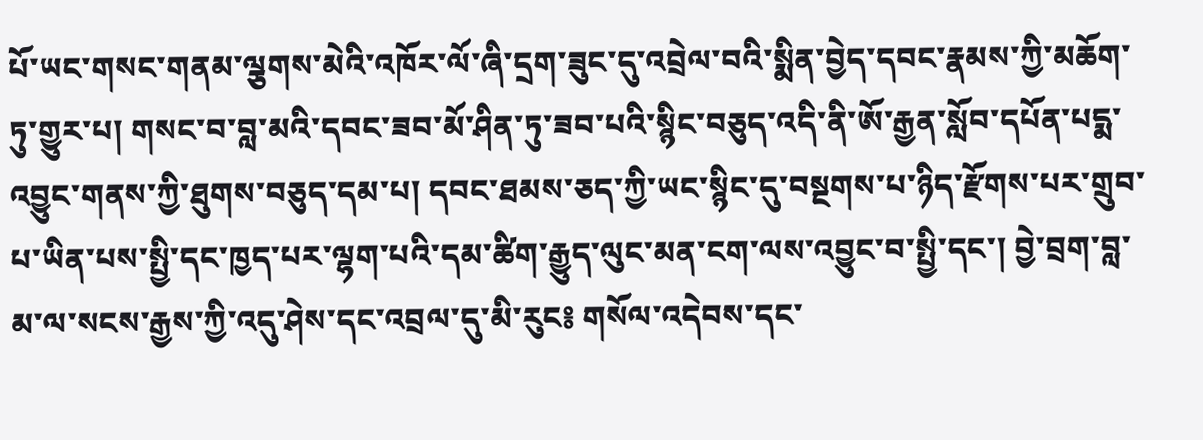པོ་ཡང་གསང་གནམ་ལྕགས་མེའི་འཁོར་ལོ་ཞི་དྲག་ཟུང་དུ་འབྲེལ་བའི་སྨིན་བྱེད་དབང་རྣམས་ཀྱི་མཆོག་ཏུ་གྱུར་པ། གསང་བ་བླ་མའི་དབང་ཟབ་མོ་ཤིན་ཏུ་ཟབ་པའི་སྙིང་བཅུད་འདི་ནི་ཨོ་རྒྱན་སློབ་དཔོན་པདྨ་འབྱུང་གནས་ཀྱི་ཐུགས་བཅུད་དམ་པ། དབང་ཐམས་ཅད་ཀྱི་ཡང་སྙིང་དུ་བསྔགས་པ་ཉིད་རྫོགས་པར་གྲུབ་པ་ཡིན་པས་སྤྱི་དང་ཁྱད་པར་ལྷག་པའི་དམ་ཚིག་རྒྱུད་ལུང་མན་ངག་ལས་འབྱུང་བ་སྤྱི་དང་། བྱེ་བྲག་བླ་མ་ལ་སངས་རྒྱས་ཀྱི་འདུ་ཤེས་དང་འབྲལ་དུ་མི་རུང༔ གསོལ་འདེབས་དང་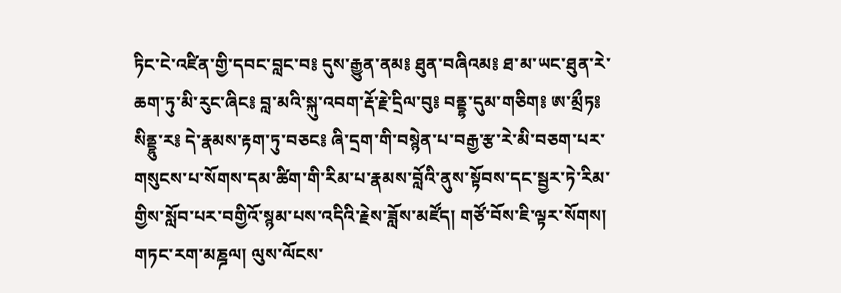ཏིང་ངེ་འཛིན་གྱི་དབང་བླང་བ༔ དུས་རྒྱུན་ནམ༔ ཐུན་བཞིའམ༔ ཐ་མ་ཡང་ཐུན་རེ་ཆག་ཏུ་མི་རུང་ཞིང༔ བླ་མའི་སྐུ་འབག་རྡོ་རྗེ་དྲིལ་བུ༔ བནྡྷ་དུམ་གཅིག༔ ཨ་མྲྀཏ༔ སིནྡྷུ་ར༔ དེ་རྣམས་རྟག་ཏུ་བཅང༔ ཞི་དྲག་གི་བསྙེན་པ་བརྒྱ་རྩ་རེ་མི་བཅག་པར་གསུངས་པ་སོགས་དམ་ཚིག་གི་རིམ་པ་རྣམས་བློའི་ནུས་སྟོབས་དང་སྦྱར་ཏེ་རིམ་གྱིས་སློབ་པར་བགྱིའོ་སྙམ་པས་འདིའི་རྗེས་ཟློས་མཛོད། གཙོ་བོས་ཇི་ལྟར་སོགས། གཏང་རག་མཎྜལ། ལུས་ལོངས་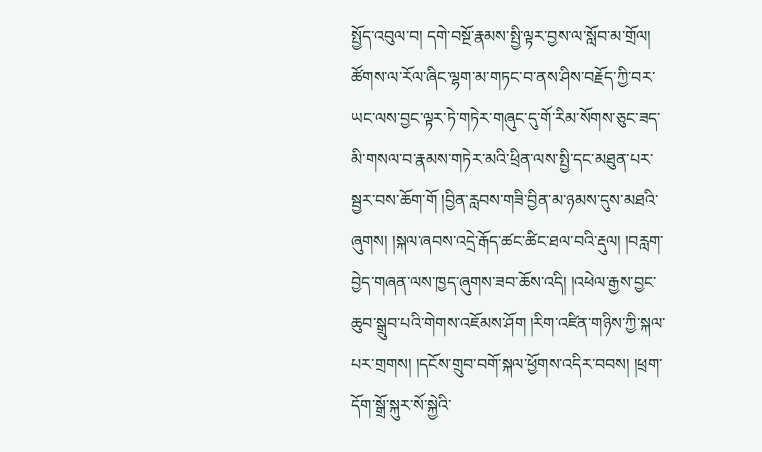སྤྱོད་འབུལ་བ། དགེ་བསྔོ་རྣམས་སྤྱི་ལྟར་བྱས་ལ་སློབ་མ་གྲོལ། ཚོགས་ལ་རོལ་ཞིང་ལྷག་མ་གཏང་བ་ནས་ཤིས་བརྗོད་ཀྱི་བར་ཡང་ལས་བྱང་ལྟར་ཏེ་གཏེར་གཞུང་དུ་གོ་རིམ་སོགས་ཅུང་ཟད་མི་གསལ་བ་རྣམས་གཏེར་མའི་ཕྲིན་ལས་སྤྱི་དང་མཐུན་པར་སྦྱར་བས་ཆོག་གོ །བྱིན་རླབས་གཟི་བྱིན་མ་ཉམས་དུས་མཐའི་ཞུགས། །སྐལ་ཞབས་འདྲེ་རྒོད་ཚང་ཚིང་ཐལ་བའི་རྡུལ། །བརླག་བྱེད་གཞན་ལས་ཁྱད་ཞུགས་ཟབ་ཆོས་འདི། །འཕེལ་རྒྱས་བྱང་ཆུབ་སྒྲུབ་པའི་གེགས་འཇོམས་ཤོག །རིག་འཛིན་གཉིས་ཀྱི་སྐལ་པར་གྲགས། །དངོས་གྲུབ་བགོ་སྐལ་ཕྱོགས་འདིར་བབས། །ཕྲག་དོག་སྒྲོ་སྐུར་སོ་སྐྱེའི་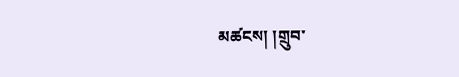མཚངས། །གྲུབ་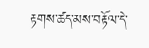རྟགས་ཚད་མས་བརྟོལ་དེ་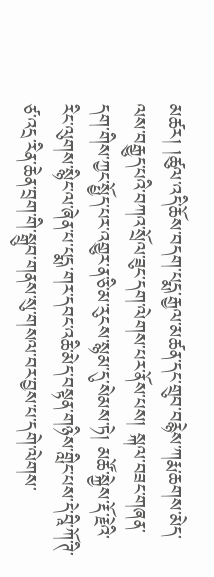མཚར། །ཚུལ་འདི་ཆོས་བདག་པདྨ་རྒྱལ་མཚན་དང་གྲུབ་བརྙེས་ཀརྨ་ཆགས་མེད་ལས་བརྒྱུད་པའི་བཀའ་སྲོལ་ཟུང་དག་ལེགས་པར་ནོས་པས། སྐལ་བཟང་གཞན་དག་གིས་ཀྱང་སྤྱོད་པར་འགྱུར་ན་ཅི་མ་རུངས་སྙམ་དུ་སེམས་ཏེ། མཚོ་སྐྱེས་རྡོ་རྗེའི་རིང་ལུགས་སྙིང་ལ་ཞེན་པ་པདྨ་གར་དབང་འཆི་མེད་བསྟན་གཉིས་གླིང་པས་དེ་བཱི་ཀོ་ཊི་ཙ་འདྲ་རིན་ཆེན་བྲག་གི་སྒྲུབ་གནས་སུ་གསལ་བར་བྱས་པ་དགེ་ལེགས་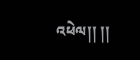འཕེལ།། །།